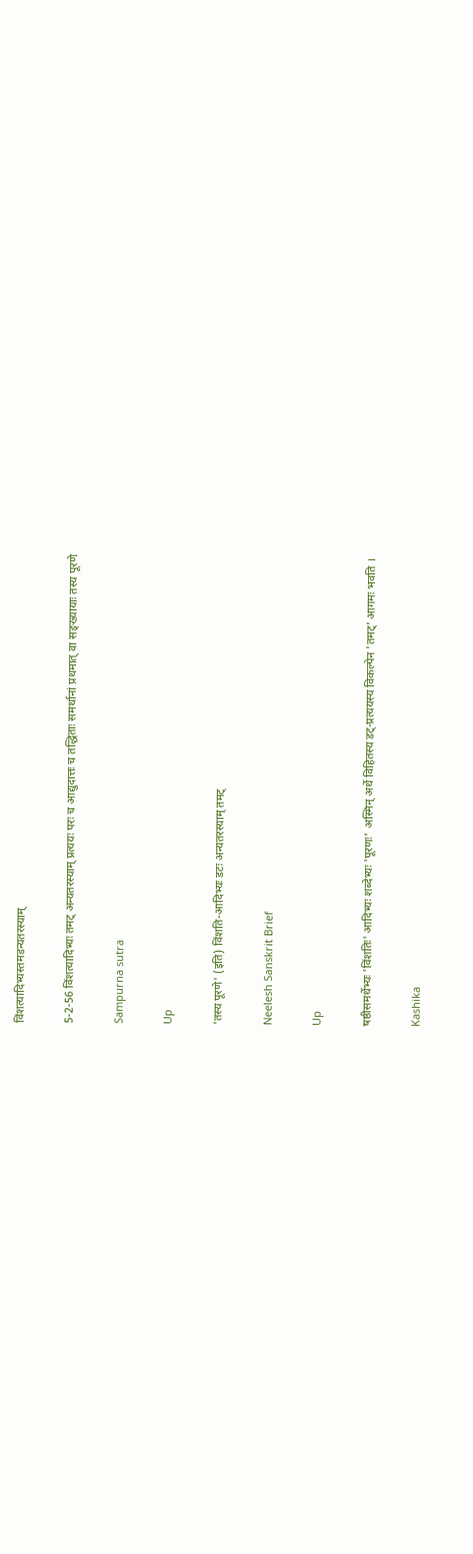विंशत्यादिभ्यस्तमडन्यतरस्याम्

5-2-56 विंशत्यादिभ्यः तमट् अन्यतरस्याम् प्रत्ययः परः च आद्युदात्तः च तद्धिताः समर्थानां प्रथमात् वा सङ्ख्यायाः तस्य पूरणे

Sampurna sutra

Up

'तस्य पूरणे' (इति) विंशति-आदिभ्यः डटः अन्यतरस्याम् तमट्

Neelesh Sanskrit Brief

Up

षष्ठीसमर्थेभ्यः 'विंशतिः' आदिभ्यः शब्देभ्यः 'पूरणः' अस्मिन् अर्थे विहितस्य डट्-प्रत्ययस्य विकल्पेन 'तमट्' आगमः भवति ।

Kashika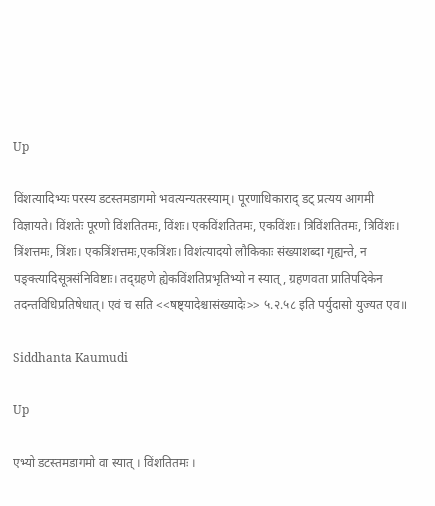Up

विंशत्यादिभ्यः परस्य डटस्तमडागमो भवत्यन्यतरस्याम्। पूरणाधिकाराद् डट् प्रत्यय आगमी विज्ञायते। विंशतेः पूरणो विंशतितमः, विंशः। एकविंशतितमः, एकविंशः। त्रिविंशतितमः, त्रिविंशः। त्रिंशत्तमः, त्रिंशः। एकत्रिंशत्तमः,एकत्रिंशः। विशंत्यादयो लौकिकाः संख्याशब्दा गृह्यन्ते, न पङ्क्त्यादिसूत्रसंनिविष्टाः। तद्ग्रहणे ह्येकविंशतिप्रभृतिभ्यो न स्यात्, ग्रहणवता प्रातिपदिकेन तदन्तविधिप्रतिषेधात्। एवं च सति <<षष्ट्यादेश्चासंख्यादेः>> ५.२.५८ इति पर्युदासो युज्यत एव॥

Siddhanta Kaumudi

Up

एभ्यो डटस्तमडागमो वा स्यात् । विंशतितमः ।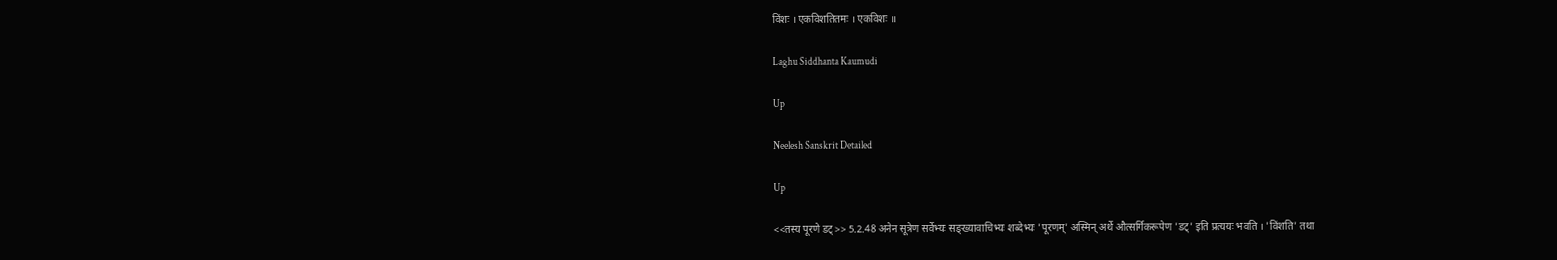विंशः । एकविशतितमः । एकविशः ॥

Laghu Siddhanta Kaumudi

Up

Neelesh Sanskrit Detailed

Up

<<तस्य पूरणे डट्>> 5.2.48 अनेन सूत्रेण सर्वेभ्यः सङ्ख्यावाचिभ्यः शब्देभ्यः 'पूरणम्' अस्मिन् अर्थे औत्सर्गिकरूपेण 'डट्' इति प्रत्ययः भवति । 'विंशति' तथा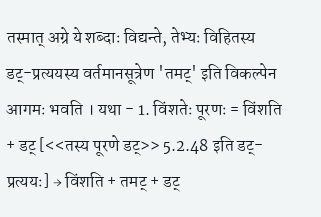तस्मात् अग्रे ये शब्दाः विद्यन्ते, तेभ्यः विहितस्य डट्-प्रत्ययस्य वर्तमानसूत्रेण 'तमट्' इति विकल्पेन आगमः भवति । यथा - 1. विंशतेः पूरणः = विंशति + डट् [<<तस्य पूरणे डट्>> 5.2.48 इति डट्-प्रत्ययः] → विंशति + तमट् + डट्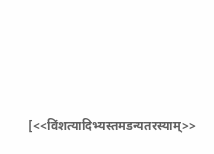[<<विंशत्यादिभ्यस्तमडन्यतरस्याम्>>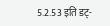5.2.53 इति डट्-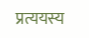प्रत्ययस्य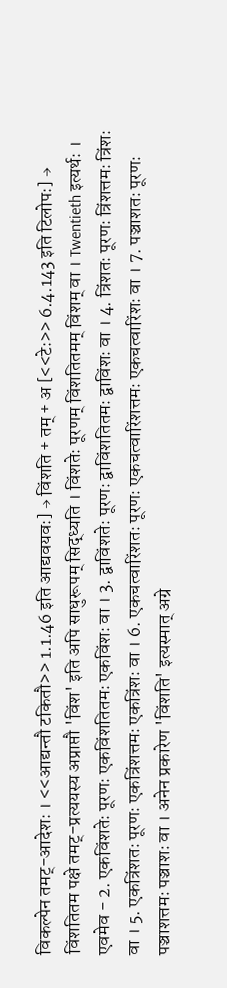विकल्पेन तमट्-आदेशः । <<आद्यन्तौ टकितौ>> 1.1.46 इति आद्यवयवः] → विंशति + तम् + अ [<<टेः>> 6.4.143 इति टिलोपः] → विंशतितम पक्षे तमट्-प्रत्ययस्य अप्राप्तौ 'विंश' इति अपि साधुरूपम् सिद्ध्यति । विंशतेः पूरणम् विंशतितमम् विंशम् वा । Twentieth इत्यर्थः । एवमेव - 2. एकविंशतेः पूरणः एकविंशतितमः एकविंशः वा । 3. द्वाविंशतेः पूरणः द्वाविंशतितमः द्वाविंशः वा । 4. त्रिंशतः पूरणः त्रिंशत्तमः त्रिंशः वा । 5. एकत्रिंशतः पूरणः एकत्रिंशत्तमः एकत्रिंशः वा । 6. एकचत्वारिंशतः पूरणः एकचत्वारिंशत्तमः एकचत्वारिंशः वा । 7. पञ्चाशतः पूरणः पञ्चाशत्तमः पञ्चाशः वा । अनेन प्रकारेण 'विंशति' इत्यस्मात् अग्रे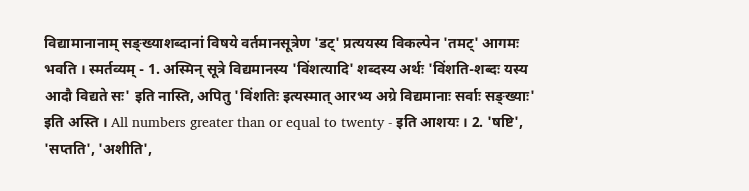विद्यामानानाम् सङ्ख्याशब्दानां विषये वर्तमानसूत्रेण 'डट्' प्रत्ययस्य विकल्पेन 'तमट्' आगमः भवति । स्मर्तव्यम् - 1. अस्मिन् सूत्रे विद्यमानस्य 'विंशत्यादि' शब्दस्य अर्थः 'विंशति-शब्दः यस्य आदौ विद्यते सः' इति नास्ति, अपितु 'विंशतिः इत्यस्मात् आरभ्य अग्रे विद्यमानाः सर्वाः सङ्ख्याः' इति अस्ति । All numbers greater than or equal to twenty - इति आशयः । 2. 'षष्टि', 'सप्तति', 'अशीति',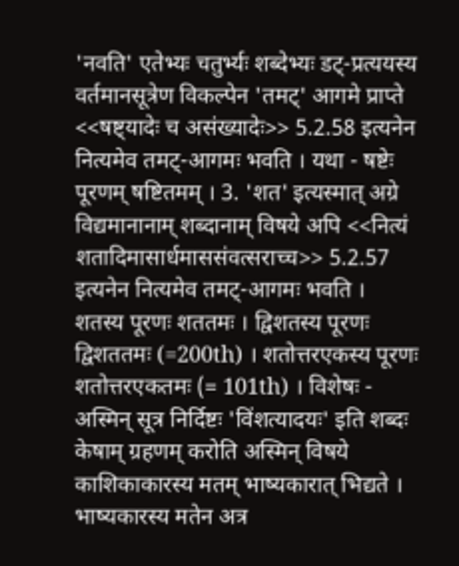'नवति' एतेभ्यः चतुर्भ्यः शब्देभ्यः डट्-प्रत्ययस्य वर्तमानसूत्रेण विकल्पेन 'तमट्' आगमे प्राप्ते <<षष्ट्यादेः च असंख्यादेः>> 5.2.58 इत्यनेन नित्यमेव तमट्-आगमः भवति । यथा - षष्टेः पूरणम् षष्टितमम् । 3. 'शत' इत्यस्मात् अग्रे विद्यमानानाम् शब्दानाम् विषये अपि <<नित्यं शतादिमासार्धमाससंवत्सराच्च>> 5.2.57 इत्यनेन नित्यमेव तमट्-आगमः भवति । शतस्य पूरणः शततमः । द्विशतस्य पूरणः द्विशततमः (=200th) । शतोत्तरएकस्य पूरणः शतोत्तरएकतमः (= 101th) । विशेषः - अस्मिन् सूत्र निर्दिष्टः 'विंशत्यादयः' इति शब्दः केषाम् ग्रहणम् करोति अस्मिन् विषये काशिकाकारस्य मतम् भाष्यकारात् भिद्यते । भाष्यकारस्य मतेन अत्र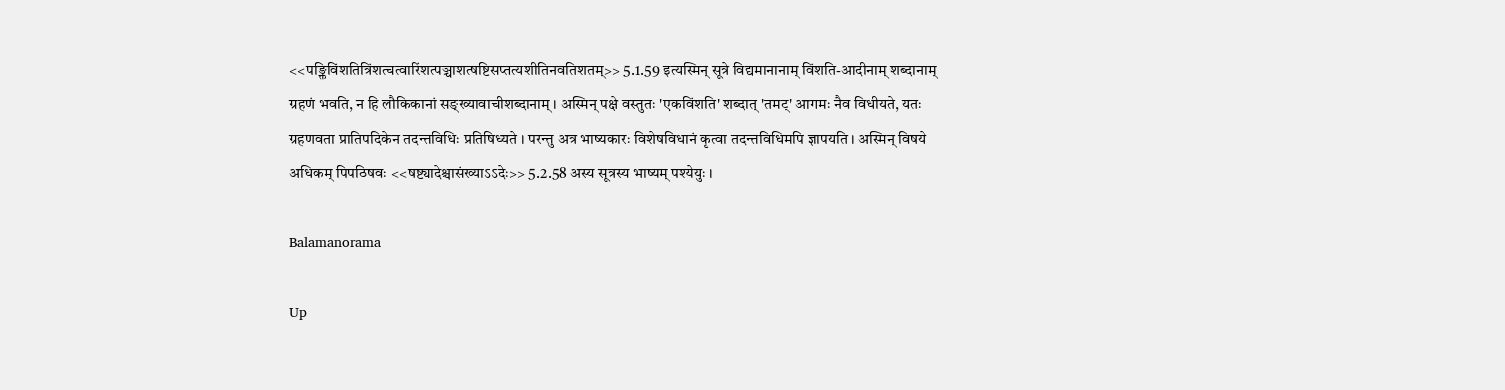<<पङ्क्तिविंशतित्रिंशत्चत्वारिंशत्पञ्चाशत्षष्टिसप्तत्यशीतिनवतिशतम्>> 5.1.59 इत्यस्मिन् सूत्रे विद्यमानानाम् विंशति-आदीनाम् शब्दानाम् ग्रहणं भवति, न हि लौकिकानां सङ्ख्यावाचीशब्दानाम् । अस्मिन् पक्षे वस्तुतः 'एकविंशति' शब्दात् 'तमट्' आगमः नैव विधीयते, यतः ग्रहणवता प्रातिपदिकेन तदन्तविधिः प्रतिषिध्यते । परन्तु अत्र भाष्यकारः विशेषविधानं कृत्वा तदन्तविधिमपि ज्ञापयति । अस्मिन् विषये अधिकम् पिपठिषवः <<षष्ट्यादेश्चासंख्याऽऽदेः>> 5.2.58 अस्य सूत्रस्य भाष्यम् पश्येयुः ।

Balamanorama

Up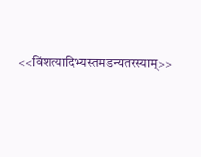<<विंशत्यादिभ्यस्तमडन्यतरस्याम्>>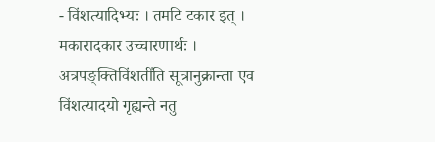- विंशत्यादिभ्यः । तमटि टकार इत् । मकारादकार उच्चारणार्थः । अत्रपङ्क्तिविंशती॑ति सूत्रानुक्रान्ता एव विंशत्यादयो गृह्यन्ते नतु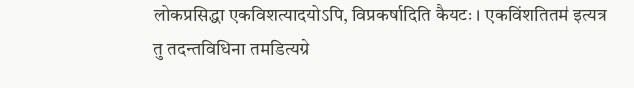लोकप्रसिद्धा एकविशत्यादयोऽपि, विप्रकर्षादिति कैयटः । एकविंशतितम॑ इत्यत्र तु तदन्तविधिना तमडित्यग्रे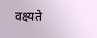वक्ष्यते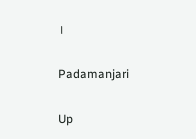।

Padamanjari

Up